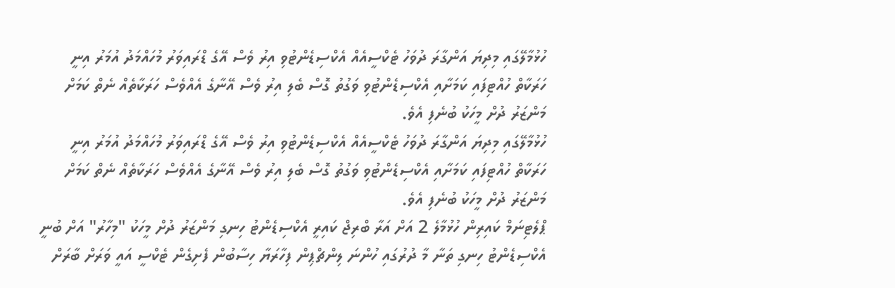ހުޅުމާލޭގައި މިދިޔަ އަންގާރަ ދުވަހު ޓެކްސީއެއް އެކްސިޑެންޓުވި އިރު ވެސް އޭގެ ޑްރައިވަރު މުހައްމަދު އުމަރު އިނީ ހަރަކާތް ހުއްޓިފައި ކަމަށާއި އެކްސިޑެންޓުވި ވަގުތު ގޮސް ބެލި އިރު ވެސް އޭނާގެ އެއްވެސް ހަރަކާތެއް ނެތް ކަމަށް މަންޒަރު ދުށް މީހަކު ބުނެފި އެވެ.
ހުޅުމާލޭގައި މިދިޔަ އަންގާރަ ދުވަހު ޓެކްސީއެއް އެކްސިޑެންޓުވި އިރު ވެސް އޭގެ ޑްރައިވަރު މުހައްމަދު އުމަރު އިނީ ހަރަކާތް ހުއްޓިފައި ކަމަށާއި އެކްސިޑެންޓުވި ވަގުތު ގޮސް ބެލި އިރު ވެސް އޭނާގެ އެއްވެސް ހަރަކާތެއް ނެތް ކަމަށް މަންޒަރު ދުށް މީހަކު ބުނެފި އެވެ.
ޕްލެޓިނަމް ކައިރިން ހުޅުމާލެ 2 އަށް އަރާ ބްރިޖް ކައިރީ އެކްސިޑެންޓު ހިނގި މަންޒަރު ދުށް މީހަކު "މިހާރު" އަށް ބުނީ އެކްސިޑެންޓު ހިނގި ތަނާ މާ ދުރުގައި ހުންނަ ލިންޗްޕިން ފިހާރަޔާ ހިސާބުން ފެށިގެން ޓެކްސީ އައީ ވަރަށް ބާރަށް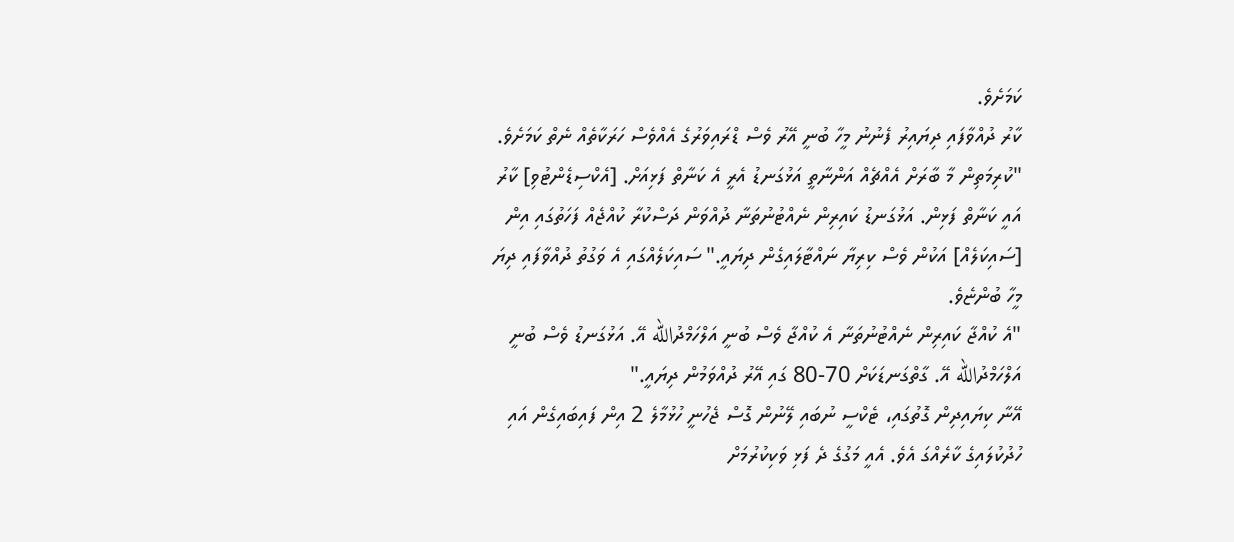ކަމަށެވެ.
ކާރު ދުއްވާފައި ދިޔައިރު ފެނުނު މީހާ ބުނީ އޭރު ވެސް ޑްރައިވަރުގެ އެއްވެސް ހަރަކާތެއް ނެތް ކަމަށެވެ.
"ކުރިމަތިން މާ ބާރަށް އެއްޗެއް އަންނާތީ އަޅުގަނޑު އެރީ އެ ކަނާތް ފަޅިއަށް. [އެކްސިޑެންޓުވި] ކާރު އައީ ކަނާތް ފަޅިން. އަޅުގަނޑު ކައިރިން ނެއްޓުނުތަނާ ދުއްވަން ދަސްކުރާ ކުއްޖެއް ފަހަތުގައި އިން [ސައިކަލެއް] އަކުން ވެސް ކިރިޔާ ނައްޓާލައިގެން ދިޔައީ." ސައިކަލެއްގައި އެ ވަގުތު ދުއްވާފައި ދިޔަ މީހާ ބުންޏެވެ.
"އެ ކުއްޖާ ކައިރިން ނެއްޓުނުތަނާ އެ ކުއްޖާ ވެސް ބުނީ އަލްހަމްދުالله އޭ. އަޅުގަނޑު ވެސް ބުނީ އަލްހަމްދުالله އޭ. ގާތްގަނޑަކަށް 70-80 ގައި އޭރު ދުއްވަމުން ދިޔައީ."
އޭނާ ކިޔައިދިން ގޮތުގައި، ޓެކްސީ ނުބައި ލޭނުން ގޮސް ޖެހުނީ ހުޅުމާލެ 2 އިން ފައިބައިގެން އައި ހުދުކުލައިގެ ކާރެއްގަ އެވެ. އެއީ މަގުގެ ދެ ފަޅި ވަކިކުރުމަށް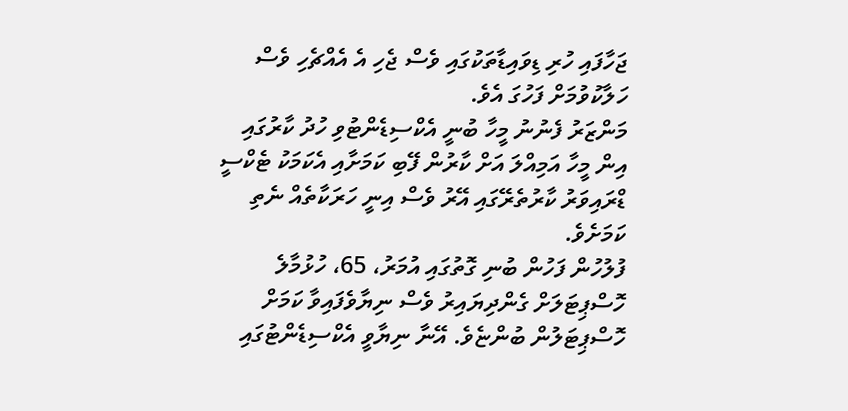ޖަހާފައި ހުރި ޑިވައިޑާތަކުގައި ވެސް ޖެހި އެ އެއްޗެހި ވެސް ހަލާކުވުމަށް ފަހުގަ އެވެ.
މަންޒަރު ފެނުނު މީހާ ބުނީ އެކްސިޑެންޓުވި ހުދު ކާރުގައި އިން މީހާ އަމިއްލަ އަށް ކާރުން ފޭބި ކަމަށާއި އެކަމަކު ޓެކްސީ ޑްރައިވަރު ކާރުތެރޭގައި އޭރު ވެސް އިނީ ހަރަކާތެއް ނެތި ކަމަށެވެ.
ފުލުހުން ފަހުން ބުނި ގޮތުގައި އުމަރު، 65، ހުޅުމާލެ ހޮސްޕިޓަލަށް ގެންދިޔައިރު ވެސް ނިޔާވެފައިވާ ކަމަށް ހޮސްޕިޓަލުން ބުންޏެވެ. އޭނާ ނިޔާވީ އެކްސިޑެންޓުގައި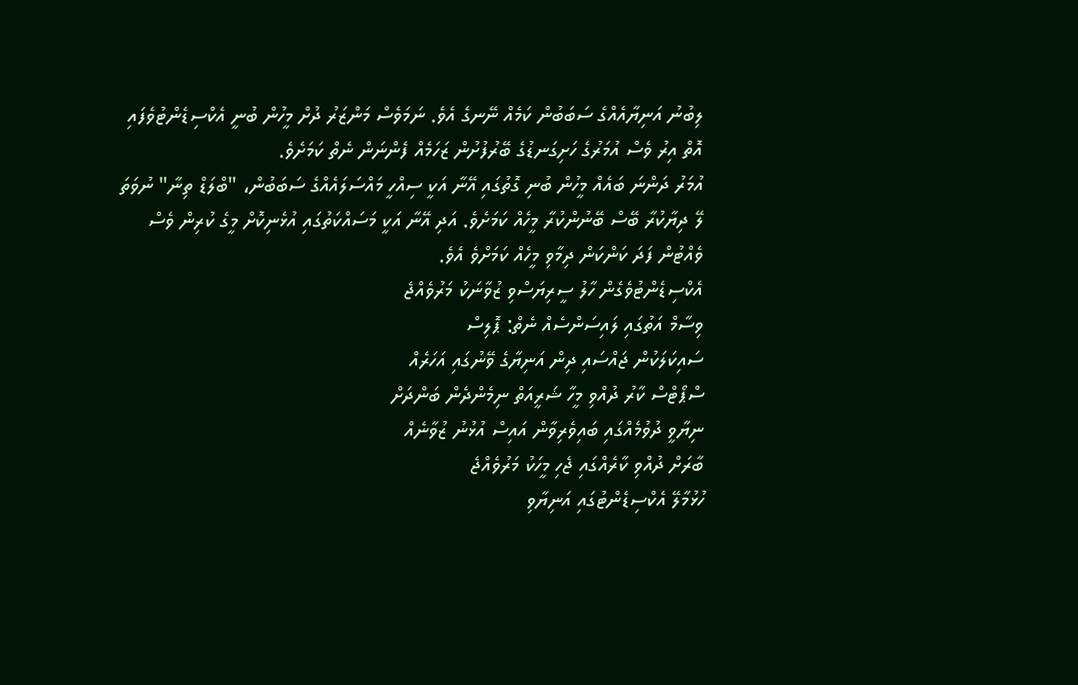ލިބުނު އަނިޔާއެއްގެ ސަބަބުން ކަމެއް ނޭނގެ އެވެ. ނަމަވެސް މަންޒަރު ދުށް މީހުން ބުނީ އެކްސިޑެންޓުވެފައި އޮތް އިރު ވެސް އުމަރުގެ ހަށިގަނޑުގެ ބޭރުފުށުން ޒަހަމެއް ފެންނަން ނެތް ކަމަށެވެ.
އުމަރު ދަންނަ ބައެއް މީހުން ބުނި ގޮތުގައި އޭނާ އަކީ ސިއްހީ މައްސަލައެއްގެ ސަބަބުން، "ބްލަޑް ތިނާ" ނުވަތަ ލޭ ދިޔާކުރާ ބޭސް ބޭނުންކުރާ މީހެއް ކަމަށެވެ. އަދި އޭނާ އަކީ މަސައްކަތުގައި އުޅެނިކޮށް މީގެ ކުރިން ވެސް ވެއްޓުން ފަދަ ކަންކަން ދިމާވި މީހެއް ކަމަށްވެ އެވެ.
އެކްސިޑެންޓުވެގެން ހާލު ސީރިޔަސްވި ޒުވާނަކު މަރުވެއްޖެ
ވިސާމް އަތުގައި ލައިސަންސެއް ނެތް: ޕޮލިސް
ސައިކަލަކުން ޖައްސައި ދިން އަނިޔާގެ ވޭނުގައި އަހަރެއް
ސްޕޯޓްސް ކާރު ދުއްވި މީހާ ޝަރީއަތް ނިމެންދެން ބަންދަށް
ނިޔާވީ ދުވުމެއްގައި ބައިވެރިވާން އައިސް އުޅުނު ޒުވާނެއް
ބާރަށް ދުއްވި ކާރެއްގައި ޖެހި މީހަކު މަރުވެއްޖެ
ހުޅުމާލޭ އެކްސިޑެންޓުގައި އަނިޔާވި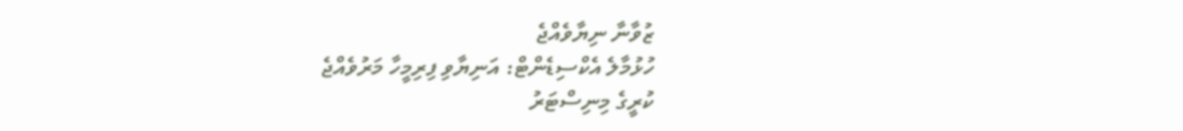ޒުވާނާ ނިޔާވެއްޖެ
ހުޅުމާލެ އެކްސިޑެންޓް: އަނިޔާވި ފިރިމީހާ މަރުވެއްޖެ
ކުރީގެ މިނިސްޓަރު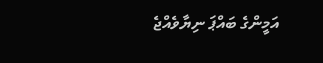އަމީންގެ ބައްޕަ ނިޔާވެއްޖެ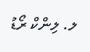ލ. ލިންކް ރޯޑު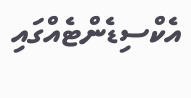އެކްސިޑެންޓެއްގައި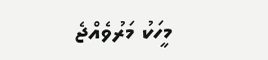މީހަކު މަރުވެއްޖެ